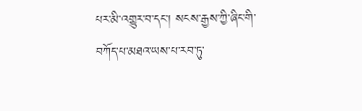པར་མི་འགྱུར་བ་དང་། སངས་རྒྱས་ཀྱི་ཞིང་གི་བཀོད་པ་མཐའ་ཡས་པ་རབ་ཏུ་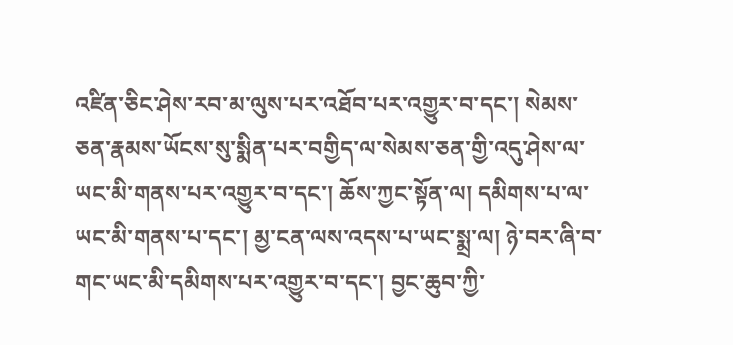འཛིན་ཅིང་ཤེས་རབ་མ་ལུས་པར་འཐོབ་པར་འགྱུར་བ་དང་། སེམས་ཅན་རྣམས་ཡོངས་སུ་སྨིན་པར་བགྱིད་ལ་སེམས་ཅན་གྱི་འདུ་ཤེས་ལ་ཡང་མི་གནས་པར་འགྱུར་བ་དང་། ཆོས་ཀྱང་སྟོན་ལ། དམིགས་པ་ལ་ཡང་མི་གནས་པ་དང་། མྱ་ངན་ལས་འདས་པ་ཡང་སྨྲ་ལ། ཉེ་བར་ཞི་བ་གང་ཡང་མི་དམིགས་པར་འགྱུར་བ་དང་། བྱང་ཆུབ་ཀྱི་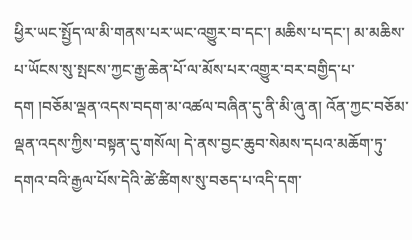ཕྱིར་ཡང་སྤྱོད་ལ་མི་གནས་པར་ཡང་འགྱུར་བ་དང་། མཆིས་པ་དང་། མ་མཆིས་པ་ཡོངས་སུ་སྤངས་ཀྱང་རྒྱ་ཆེན་པོ་ལ་མོས་པར་འགྱུར་བར་བགྱིད་པ་དག །བཅོམ་ལྡན་འདས་བདག་མ་འཚལ་བཞིན་དུ་ནི་མི་ཞུ་ན། འོན་ཀྱང་བཅོམ་ལྡན་འདས་ཀྱིས་བསྟན་དུ་གསོལ། དེ་ནས་བྱང་ཆུབ་སེམས་དཔའ་མཆོག་ཏུ་དགའ་བའི་རྒྱལ་པོས་དེའི་ཚེ་ཚིགས་སུ་བཅད་པ་འདི་དག་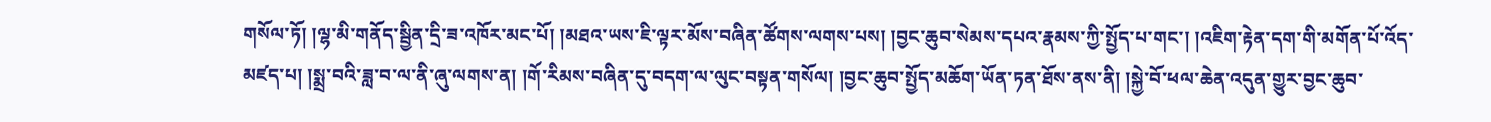གསོལ་ཏོ། །ལྷ་མི་གནོད་སྦྱིན་དྲི་ཟ་འཁོར་མང་པོ། །མཐའ་ཡས་ཇི་ལྟར་མོས་བཞིན་ཚོགས་ལགས་པས། །བྱང་ཆུབ་སེམས་དཔའ་རྣམས་ཀྱི་སྤྱོད་པ་གང་། །འཇིག་རྟེན་དག་གི་མགོན་པོ་འོད་མཛད་པ། །སྨྲ་བའི་ཟླ་བ་ལ་ནི་ཞུ་ལགས་ན། །གོ་རིམས་བཞིན་དུ་བདག་ལ་ལུང་བསྟན་གསོལ། །བྱང་ཆུབ་སྤྱོད་མཆོག་ཡོན་ཏན་ཐོས་ནས་ནི། །སྐྱེ་བོ་ཕལ་ཆེན་འདུན་གྱུར་བྱང་ཆུབ་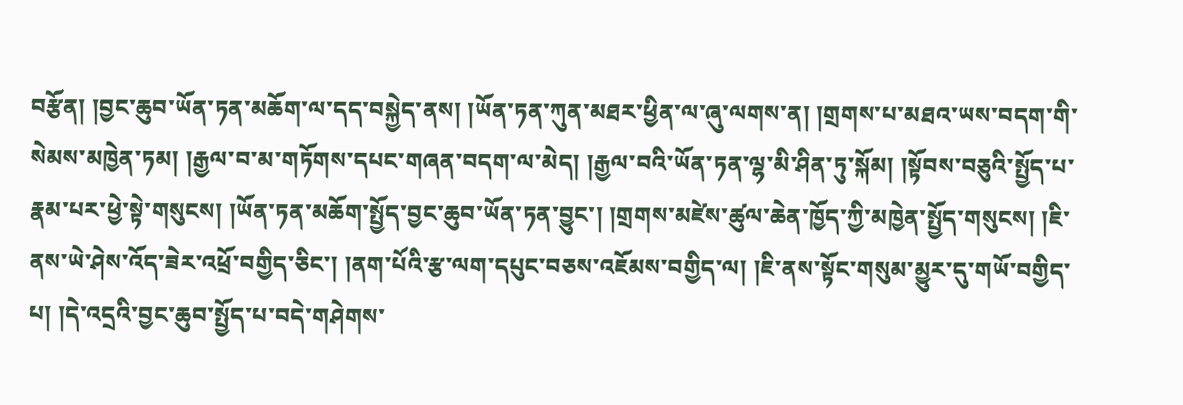བརྩོན། །བྱང་ཆུབ་ཡོན་ཏན་མཆོག་ལ་དད་བསྐྱེད་ནས། །ཡོན་ཏན་ཀུན་མཐར་ཕྱིན་ལ་ཞུ་ལགས་ན། །གྲགས་པ་མཐའ་ཡས་བདག་གི་སེམས་མཁྱེན་ཏམ། །རྒྱལ་བ་མ་གཏོགས་དཔང་གཞན་བདག་ལ་མེད། །རྒྱལ་བའི་ཡོན་ཏན་ལྷ་མི་ཤིན་ཏུ་སྐོམ། །སྟོབས་བཅུའི་སྤྱོད་པ་རྣམ་པར་ཕྱེ་སྟེ་གསུངས། །ཡོན་ཏན་མཆོག་སྤྱོད་བྱང་ཆུབ་ཡོན་ཏན་བྱུང་། །གྲགས་མཛེས་ཚུལ་ཆེན་ཁྱོད་ཀྱི་མཁྱེན་སྤྱོད་གསུངས། །ཇི་ནས་ཡེ་ཤེས་འོད་ཟེར་འཕྲོ་བགྱིད་ཅིང་། །ནག་པོའི་རྩ་ལག་དཔུང་བཅས་འཇོམས་བགྱིད་ལ། །ཇི་ནས་སྟོང་གསུམ་མྱུར་དུ་གཡོ་བགྱིད་པ། །དེ་འདྲའི་བྱང་ཆུབ་སྤྱོད་པ་བདེ་གཤེགས་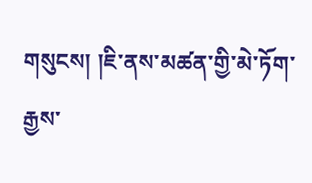གསུངས། །ཇི་ནས་མཚན་གྱི་མེ་ཏོག་རྒྱས་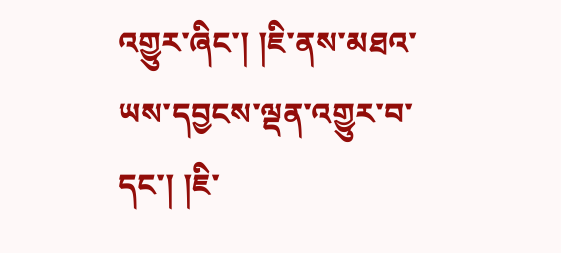འགྱུར་ཞིང་། །ཇི་ནས་མཐའ་ཡས་དབྱངས་ལྡན་འགྱུར་བ་དང་། །ཇི་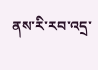ནས་རི་རབ་འདྲ་